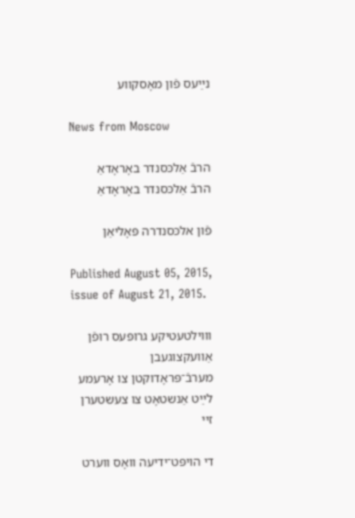נײַעס פֿון מאָסקווע

News from Moscow

הרבֿ אַלכּסנדר באָראָדאַ
הרבֿ אַלכּסנדר באָראָדאַ

פֿון אלכּסנדרה פּאָליאַן

Published August 05, 2015, issue of August 21, 2015.

וווילטעטיקע גרופּעס רופֿן אַוועקצוגעבן מערבֿ־פּראָדוקטן צו אָרעמע לײַט אַנשטאָט צו צעשטערן זיי

די הויפּט־ידיעה וואָס ווערט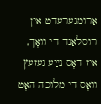אַרומגערעדט אין רוסלאַנד די וואָך, איז דאָס נײַע געזעץ וואָס די מלוכה האָט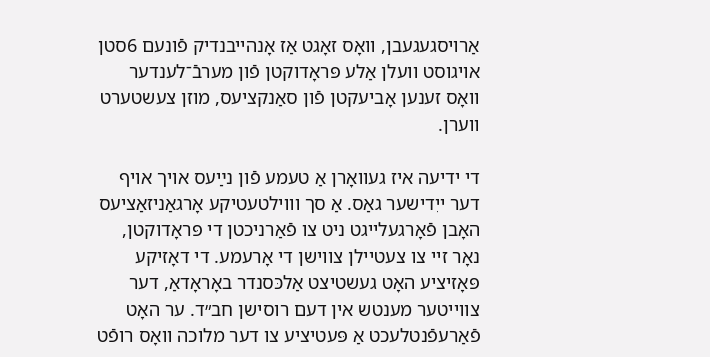אַרויסגעגעבן, וואָס זאָגט אַז אָנהייבנדיק פֿונעם 6סטן אויגוסט וועלן אַלע פּראָדוקטן פֿון מערבֿ־לענדער וואָס זענען אָביעקטן פֿון סאַנקציעס, מוזן צעשטערט ווערן.

די ידיעה איז געוואָרן אַ טעמע פֿון נײַעס אויך אויף דער ייִדישער גאַס. אַ סך וווילטעטיקע אָרגאַניזאַציעס האָבן פֿאָרגעלייגט ניט צו פֿאַרניכטן די פּראָדוקטן, נאָר זיי צו צעטיילן צווישן די אָרעמע. די דאָזיקע פּאָזיציע האָט געשטיצט אַלכּסנדר באָראָדאַ, דער צווייטער מענטש אין דעם רוסישן חב״ד. ער האָט פֿאַרעפֿנטלעכט אַ פּעטיציע צו דער מלוכה וואָס רופֿט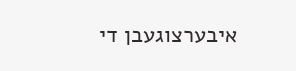איבערצוגעבן די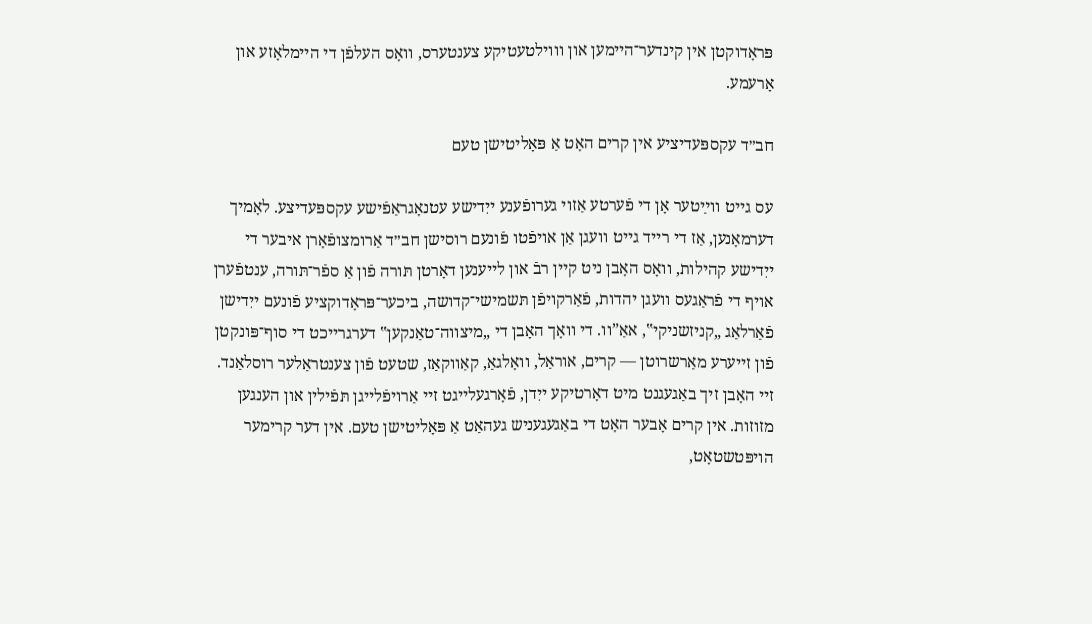פּראָדוקטן אין קינדער־היימען און וווילטעטיקע צענטערס, וואָס העלפֿן די היימלאָזע און אָרעמע.

חב״ד עקספּעדיציע אין קרים האָט אַ פּאָליטישן טעם

עס גייט ווײַטער אָן די פֿערטע אַזוי גערופֿענע ייִדישע עטנאָגראַפֿישע עקספּעדיצע. לאָמיך דערמאָנען, אַז די רייד גייט וועגן אַן אויפֿטו פֿונעם רוסישן חב״ד אַרומצופֿאָרן איבער די ייִדישע קהילות, וואָס האָבן ניט קיין רבֿ און לייענען דאָרטן תּורה פֿון אַ ספֿר־תּורה, ענטפֿערן אויף די פֿראַגעס וועגן יהדות, פֿאַרקויפֿן תּשמישי־קדושה, ביכער־פּראָדוקציע פֿונעם ייִדישן פֿאַרלאַג „קניזשניקי‟, אאַ”וו. די וואָך האָבן די „מיצווה־טאַנקען‟ דערגרייכט די סוף־פּונקטן פֿון זייערע מאַרשרוטן — קרים, אוראַל, וואָלגאַ, קאַווקאַז, שטעט פֿון צענטראַלער רוסלאַנד. זיי האָבן זיך באַגעגנט מיט דאָרטיקע ייִדן, פֿאָרגעלייגט זיי אַרויפֿלייגן תּפֿילין און הענגען מזוזות. אין קרים אָבער האָט די באַגעגעניש געהאַט אַ פּאָליטישן טעם. אין דער קרימער הויפּטשטאָט,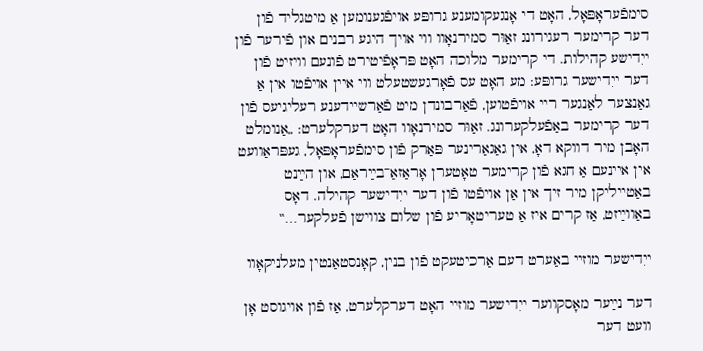סימפֿעראָפּאָל, האָט די אָנגעקומענע גרופּע אויפֿגענומען אַ מיטגליד פֿון דער קרימער רעגירונג זאַוּר סמירנאָוו ווי אויך היגע רבנים און פֿירער פֿון ייִדישע קהילות. די קרימער מלוכה האָט פּראָפֿיטירט פֿונעם וויזיט פֿון דער ייִדישער גרופּע: מע האָט עס פֿאָרגעשטעלט ווי איין אויפֿטו אין אַ גאַנצער לאַנגער ריי אויפֿטוען, פֿאַרבונדן מיט פֿאַרשיידענע רעליגיעס פֿון דער קרימער באַפֿעלקערונג. זאַוּר סמירנאָוו האָט דערקלערט: „אַנומלט האָבן מיר דווקא דאָ, אין גאַגאַרינער פּאַרק פֿון סימפֿעראָפּאָל, געפּראַוועט אין איינעם אַ חגא פֿון קרימער טאָטערן אָראַזאַ־בײַראַם, און הײַנט באַטייליקן מיר זיך אין אַן אויפֿטו פֿון דער ייִדישער קהילה. דאָס באַווײַזט, אַז קרים איז אַ טעריטאָריע פֿון שלום צווישן פֿעלקער…‟

ייִדישער מוזיי באַערט דעם אַרכיטעקט פֿון בנין, קאָנסטאַנטין מעלניקאָוו

דער נײַער מאָסקווער ייִדישער מוזיי האָט דערקלערט, אַז פֿון אויגוסט אָן וועט דער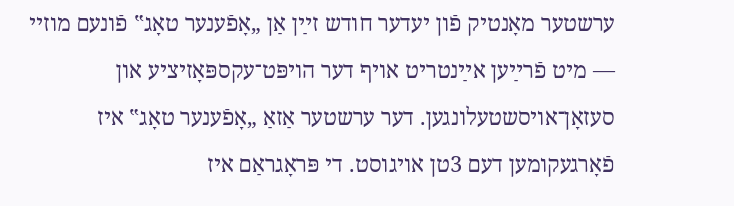ערשטער מאָנטיק פֿון יעדער חודש זײַן אַן „אָפֿענער טאָג‟ פֿונעם מוזיי — מיט פֿרײַען אײַנטריט אויף דער הויפּט־עקספּאָזיציע און סעזאָן־אויסשטעלונגען. דער ערשטער אַזאַ „אָפֿענער טאָג‟ איז פֿאָרגעקומען דעם 3טן אויגוסט. די פּראָגראַם איז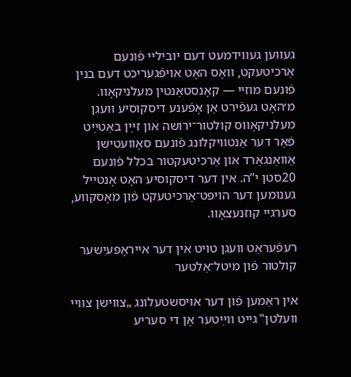געווען געווידמעט דעם יוביליי פֿונעם אַרכיטעקט, וואָס האָט אויפֿגעריכט דעם בנין פֿונעם מוזיי — קאָנסטאַנטין מעלניקאָוו. מ׳האָט געפֿירט אַן אָפֿענע דיסקוסיע וועגן מעלניקאָווס קולטור־ירושה און זײַן באַטײַט פֿאַר דער אַנטוויקלונג פֿונעם סאָוועטישן אַוואַנגאַרד און אַרכיטעקטור בכלל פֿונעם 20סטן י”ה. אין דער דיסקוסיע האָט אָנטייל גענומען דער הויפּט־אַרכיטעקט פֿון מאָסקווע, סערגיי קוזנעצאָוו.

רעפֿעראַט וועגן טויט אין דער אייראָפּעיִשער קולטור פֿון מיטל־אַלטער

אין ראַמען פֿון דער אויסשטעלונג „צווישן צוויי וועלטן‟ גייט ווײַטער אָן די סעריע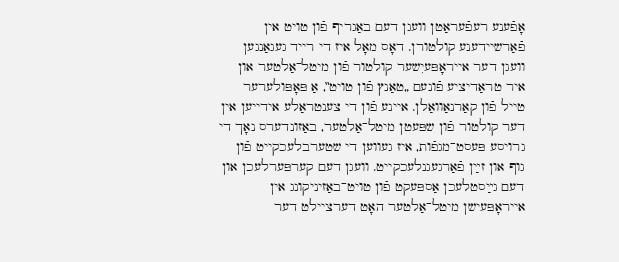אָפֿענע רעפֿעראַטן וועגן דעם באַגריף פֿון טויט אין פֿאַרשיידענע קולטורן. דאָס מאָל איז די רייד געגאַנגען וועגן דער אייראָפּעיִשער קולטור פֿון מיטל־אַלטער און איר טראַדיציע פֿונעם „טאַנץ פֿון טויט‟, אַ פּאָפּולערער טייל פֿון קאַרנאַוואַלן. איינע פֿון די צענטראַלע אידייען אין דער קולטור פֿון שפּעטן מיטל־אַלטער, באַזונדערס נאָך די גרויסע פּעסט־מגפֿות, איז געווען די שטערבלעכקייט פֿון גוף און זײַן פֿאַרגעגנלעכקייט. וועגן דעם קערפּערלעכן און דעם גײַסטלעכן אַספּעקט פֿון טויט־באַזיניקונג אין אייראָפּעישן מיטל־אַלטער האָט דערציילט דער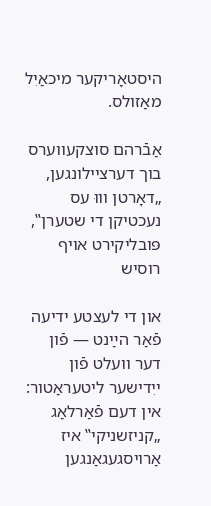היסטאָריקער מיכאַיִל מאַזולס.

אַבֿרהם סוצקעווערס בוך דערציילונגען, „דאָרטן וווּ עס נעכטיקן די שטערן‟, פּובליקירט אויף רוסיש

און די לעצטע ידיעה פֿאַר הײַנט — פֿון דער וועלט פֿון ייִדישער ליטעראַטור: אין דעם פֿאַרלאַג „קניזשניקי‟ איז אַרויסגעגאַנגען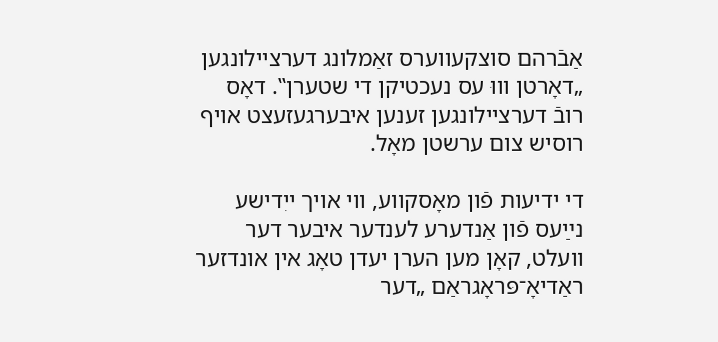אַבֿרהם סוצקעווערס זאַמלונג דערציילונגען „דאָרטן וווּ עס נעכטיקן די שטערן‟. דאָס רובֿ דערציילונגען זענען איבערגעזעצט אויף רוסיש צום ערשטן מאָל.

די ידיעות פֿון מאָסקווע, ווי אויך ייִדישע נײַעס פֿון אַנדערע לענדער איבער דער וועלט, קאָן מען הערן יעדן טאָג אין אונדזער ראַדיאָ־פּראָגראַם „דער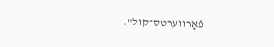פֿאָרווערטס־קול‟.